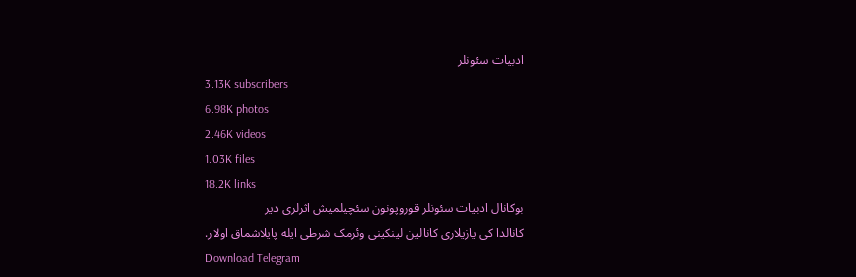ادبیات سئونلر
3.13K subscribers
6.98K photos
2.46K videos
1.03K files
18.2K links
بوکانال ادبیات سئونلر قوروپونون سئچیلمیش اثرلری دیر
کانالدا کی یازیلاری کانالین لینکینی وئرمک شرطی ایله پایلاشماق اولار.
Download Telegram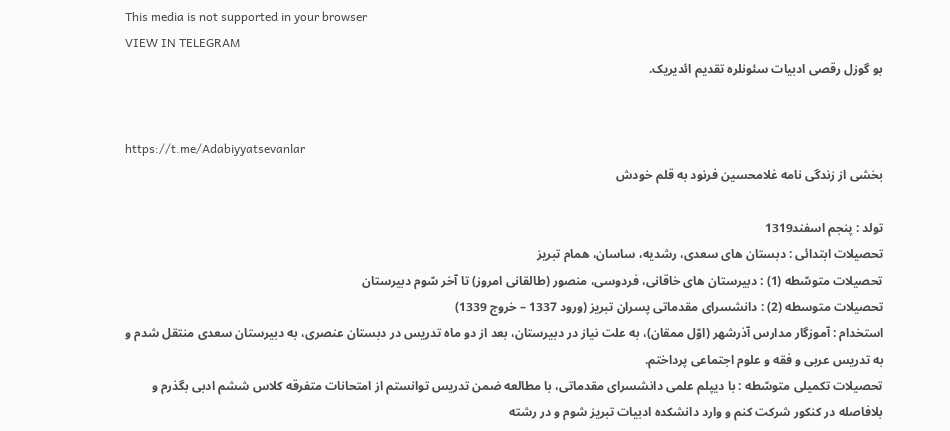This media is not supported in your browser
VIEW IN TELEGRAM
بو گوزل رقصی ادبیات سئونلره تقدیم ائدیریک‌.


https://t.me/Adabiyyatsevanlar
بخشی از زندگی نامه غلامحسین فرنود به قلم خودش

تولد : پنجم اسفند1319
تحصیلات ابتدائی : دبستان های سعدی، رشدیه، ساسان، همام تبریز
تحصیلات متوسّطه (1) : دبیرستان های خاقانی، فردوسی، منصور (طالقانی امروز) تا آخر سّوم دبیرستان
تحصیلات متوسطه (2) : دانشسرای مقدماتی پسران تبریز (ورود 1337 – خروج 1339)
استخدام : آموزگار مدارس آذرشهر (اوّل ممقان)، به علت نیاز در دبیرستان، بعد از دو ماه تدریس در دبستان عنصری، به دبیرستان سعدی منتقل شدم و به تدریس عربی و فقه و علوم اجتماعی پرداختم.
تحصیلات تکمیلی متوسّطه : با دیپلم علمی دانشسرای مقدماتی، با مطالعه ضمن تدریس توانستم از امتحانات متفرقه کلاس ششم ادبی بگذرم و بلافاصله در کنکور شرکت کنم و وارد دانشکده ادبیات تبریز شوم و در رشته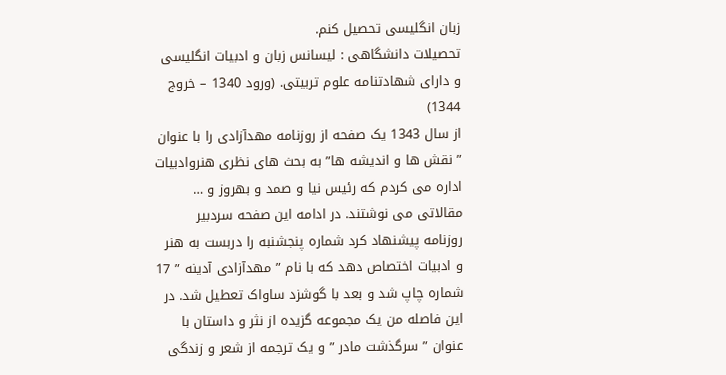زبان انگلیسی تحصیل کنم.
تحصیلات دانشگاهی : لیسانس زبان و ادبیات انگلیسی و دارای شهادتنامه علوم تربیتی. (ورود 1340 – خروج 1344)
از سال 1343 یک صفحه از روزنامه مهدآزادی را با عنوان ” نقش ها و اندیشه ها” به بحث های نظری هنروادبیات اداره می کردم که رئیس نیا و صمد و بهروز و … مقالاتی می نوشتند. در ادامه این صفحه سردبیر روزنامه پیشنهاد کرد شماره پنجشنبه را دربست به هنر و ادبیات اختصاص دهد که با نام ” مهدآزادی آدینه ” 17 شماره چاپ شد و بعد با گوشزد ساواک تعطیل شد. در این فاصله من یک مجموعه گزیده از نثر و داستان با عنوان ” سرگذشت مادر ” و یک ترجمه از شعر و زندگی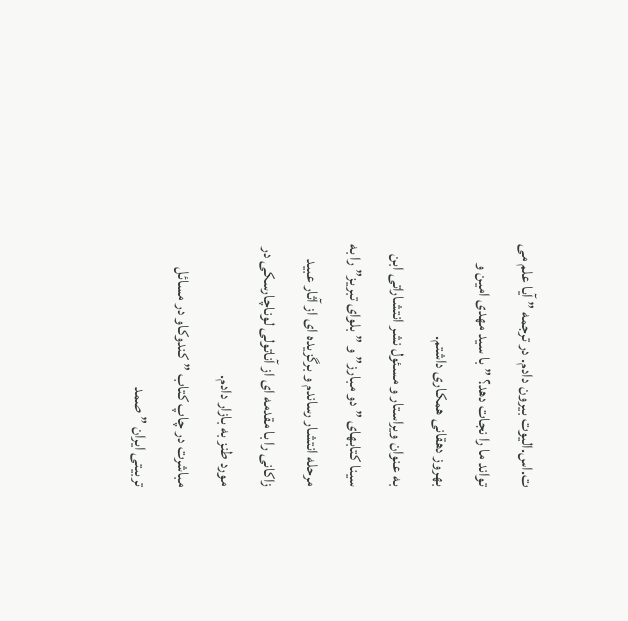ت.اس.الیوت بیرون دادم. در ترجمه ” آیا علم می تواند ما را نجات دهد؟ ” با سید مهدی امین و بهروز دهقانی همکاری داشتم.
به عنوان ویراستار و مسئول نشر انتشاراتی ابن سینا کتابهای ” دو مبارز” و ” بلوای تبریز” را به مرحله انتشار رساندم و برگزیده ای از آثار عبید زاکانی را با مقدمه ای از آناتولی لوناچارسکی در مورد طنز به بازار دادم.
مباشرت در چاپ کتاب ” کندوکاو در مسائل تربیتی ایران ” صمد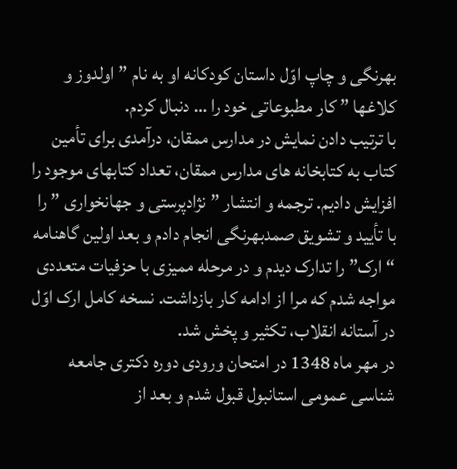بهرنگی و چاپ اوّل داستان کودکانه او به نام ” اولدوز و کلاغها ” کار مطبوعاتی خود را … دنبال کردم.
با ترتیب دادن نمایش در مدارس ممقان، درآمدی برای تأمین کتاب به کتابخانه های مدارس ممقان، تعداد کتابهای موجود را افزایش دادیم. ترجمه و انتشار ” نژادپرستی و جهانخواری ” را با تأیید و تشویق صمدبهرنگی انجام دادم و بعد اولین گاهنامه “ارک” را تدارک دیدم و در مرحله ممیزی با حزفیات متعددی مواجه شدم که مرا از ادامه کار بازداشت. نسخه کامل ارک اوّل در آستانه انقلاب، تکثیر و پخش شد.
در مهر ماه 1348 در امتحان ورودی دوره دکتری جامعه شناسی عمومی استانبول قبول شدم و بعد از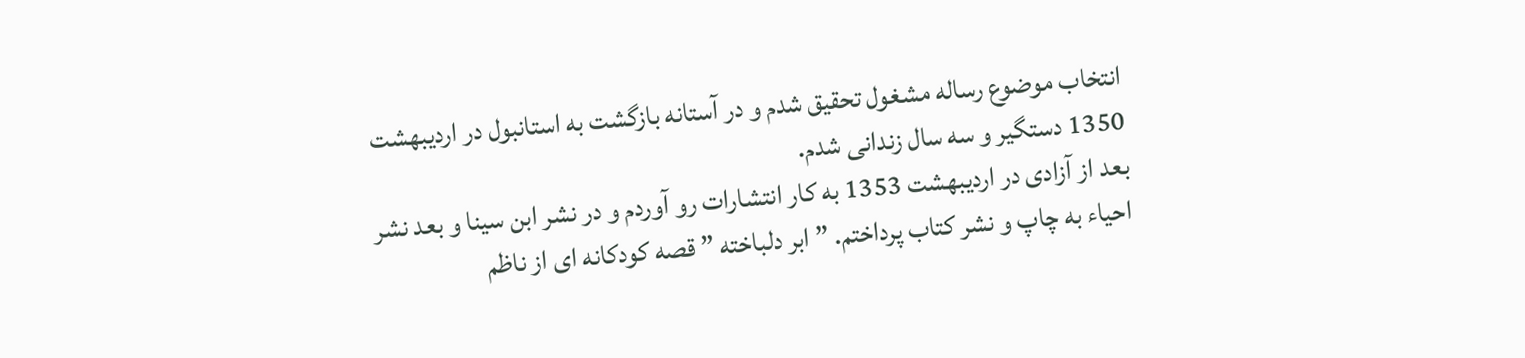انتخاب موضوع رساله مشغول تحقیق شدم و در آستانه بازگشت به استانبول در اردیبهشت 1350 دستگیر و سه سال زندانی شدم.
بعد از آزادی در اردیبهشت 1353 به کار انتشارات رو آوردم و در نشر ابن سینا و بعد نشر احیاء به چاپ و نشر کتاب پرداختم. ” ابر دلباخته ” قصه کودکانه ای از ناظم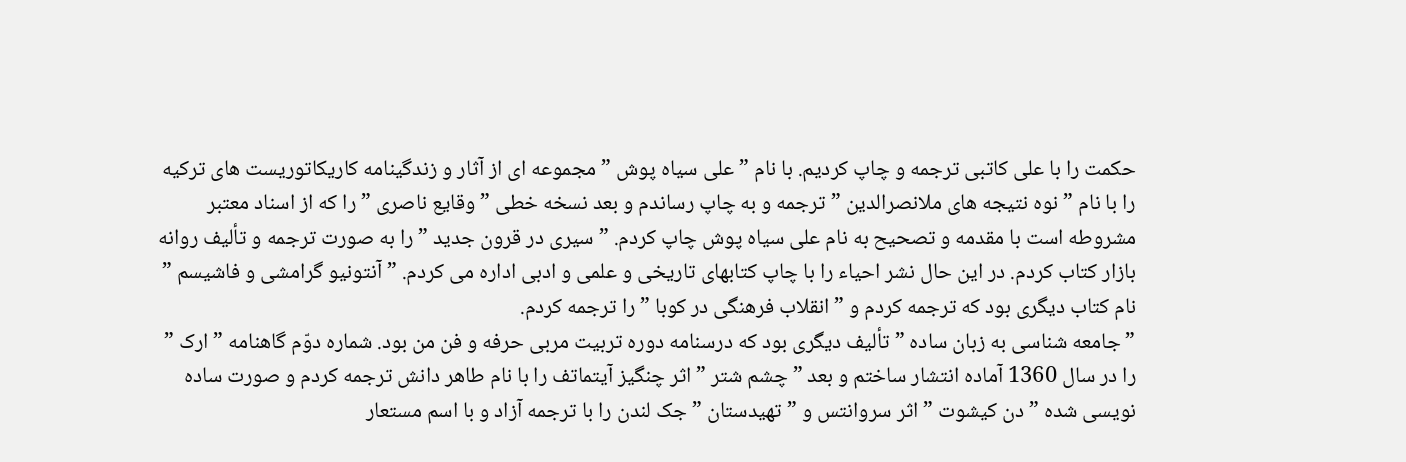حکمت را با علی کاتبی ترجمه و چاپ کردیم. با نام ” علی سیاه پوش ” مجموعه ای از آثار و زندگینامه کاریکاتوریست های ترکیه را با نام ” نوه نتیجه های ملانصرالدین ” ترجمه و به چاپ رساندم و بعد نسخه خطی ” وقایع ناصری ” را که از اسناد معتبر مشروطه است با مقدمه و تصحیح به نام علی سیاه پوش چاپ کردم. ” سیری در قرون جدید ” را به صورت ترجمه و تألیف روانه بازار کتاب کردم. در این حال نشر احیاء را با چاپ کتابهای تاریخی و علمی و ادبی اداره می کردم. ” آنتونیو گرامشی و فاشیسم ” نام کتاب دیگری بود که ترجمه کردم و ” انقلاب فرهنگی در کوبا ” را ترجمه کردم.
” جامعه شناسی به زبان ساده ” تألیف دیگری بود که درسنامه دوره تربیت مربی حرفه و فن من بود. شماره دوّم گاهنامه ” ارک ” را در سال 1360 آماده انتشار ساختم و بعد ” چشم شتر ” اثر چنگیز آیتماتف را با نام طاهر دانش ترجمه کردم و صورت ساده نویسی شده ” دن کیشوت ” اثر سروانتس و ” تهیدستان ” جک لندن را با ترجمه آزاد و با اسم مستعار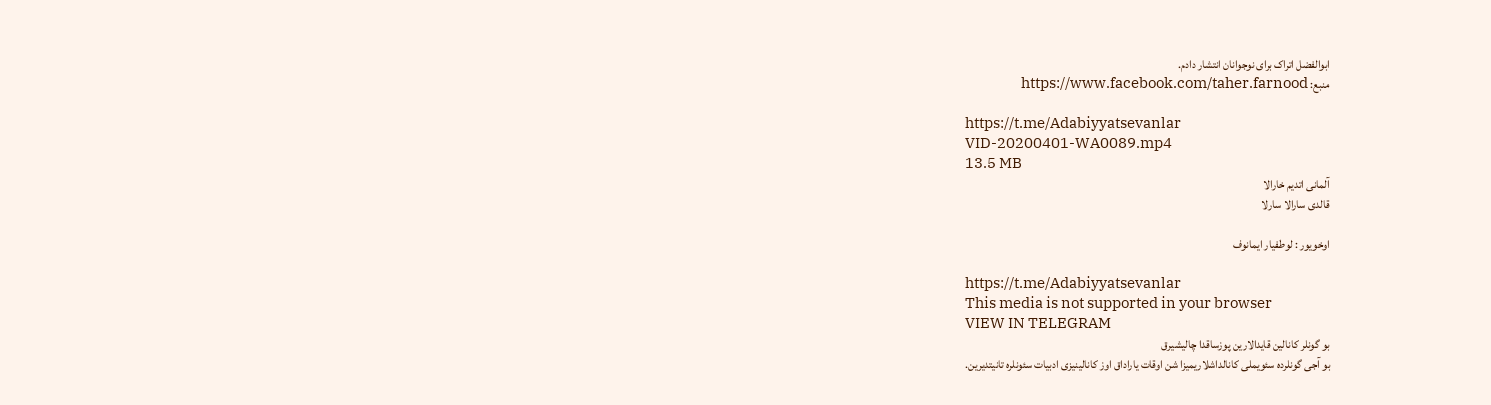ابوالفضل اتراک برای نوجوانان انتشار دادم.
منبع: https://www.facebook.com/taher.farnood

https://t.me/Adabiyyatsevanlar
VID-20200401-WA0089.mp4
13.5 MB
آلمانی اتدیم خارالا
قالدی سارالا سارلا

اوخویور : لوطفیار ایمانوف

https://t.me/Adabiyyatsevanlar
This media is not supported in your browser
VIEW IN TELEGRAM
بو گونلر کانالین قایدالارین پوزساقدا چالیشیرق
بو آجی گونلرده سئویملی کانالداشلاریمیزا شن اوقات یاراداق اوز کانالینیزی ادبیات سئونلره تانیتدیرین.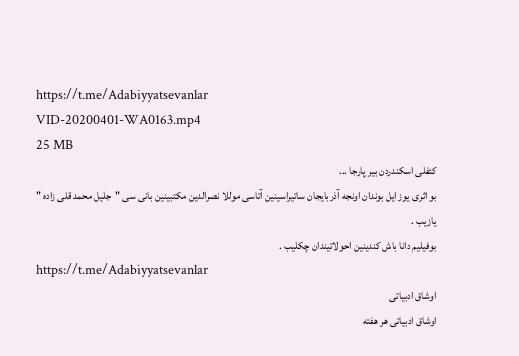https://t.me/Adabiyyatsevanlar
VID-20200401-WA0163.mp4
25 MB
کئفلی اسکندردن بیر پارجا ...
بو اثری یوز ایل بوندان اونجه آذربایجان ساتیراسینین آتاسی موللا نصرالدین مکتبینین بانی سی "جلیل محمد قلی زاده " یازیب .
بوفیلیم دانا باش کندینین احولاتیندان چکلیب .
https://t.me/Adabiyyatsevanlar
اوشاق ادبیاتی
اوشاق ادبیاتی هر هفته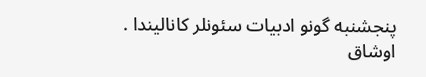پنجشنبه گونو ادبیات سئونلر کانالیندا .
اوشاق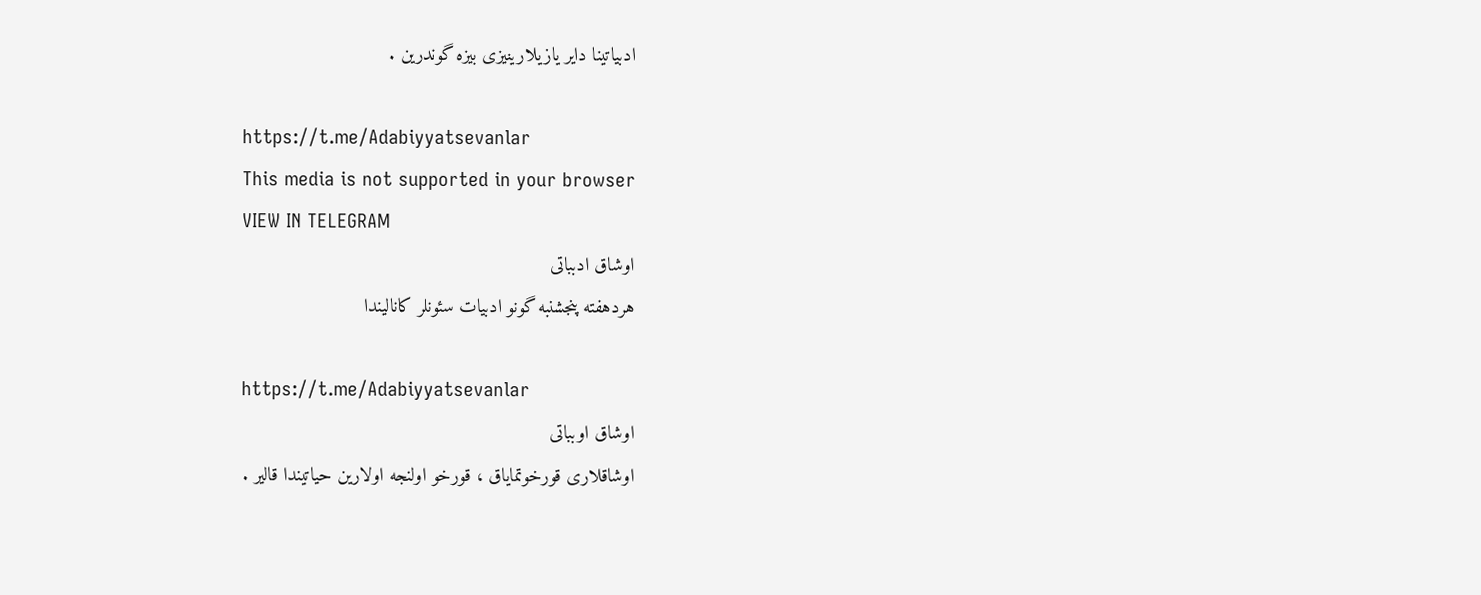ادبیاتینا دایر یازیلارینیزی بیزه گوندرین .

https://t.me/Adabiyyatsevanlar
This media is not supported in your browser
VIEW IN TELEGRAM
اوشاق ادبباتی
هردهفته پنجشنبه گونو ادبیات سئونلر کانالیندا

https://t.me/Adabiyyatsevanlar
اوشاق اوبباتی
اوشاقلاری قورخوتمایاق ، قورخو اولنجه اولارین حیاتیندا قالیر .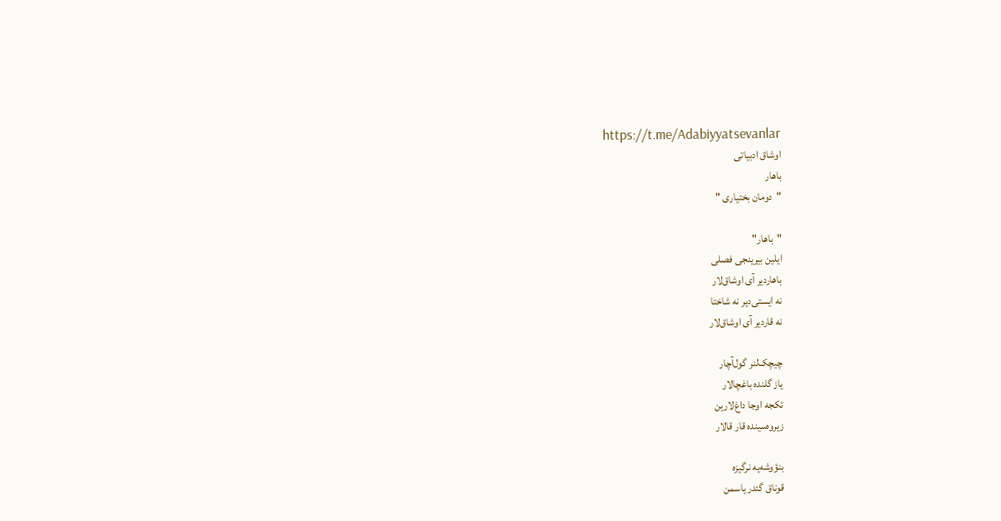https://t.me/Adabiyyatsevanlar
اوشاق ادبیاتی
باهار
"دومان بختیاری "

"باهار"
ایلین بیرینجی فصلی
باهاردیر آی اوشاق‌لار
نه ایستی‌دیر نه شاختا
نه قاردیر آی اوشاق‌لار

چیچک‌لنر گول‌آچار
یاز گلنده باغچالار
تکجه اوجا داغ‌لارین
زیروه‌سینده قار قالار

بنؤوشه‌یه نرگیزه
قوناق گئدر یاسمن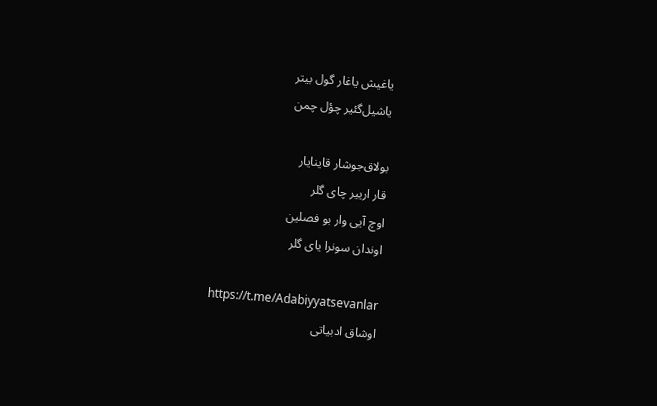یاغیش یاغار گول بیتر
یاشیل‌گئیر چؤل چمن

بولاق‌جوشار قاینایار
قار ارییر چای گلر
اوچ آیی وار بو فصلین
اوندان سونرا یای گلر

https://t.me/Adabiyyatsevanlar
اوشاق ادبیاتی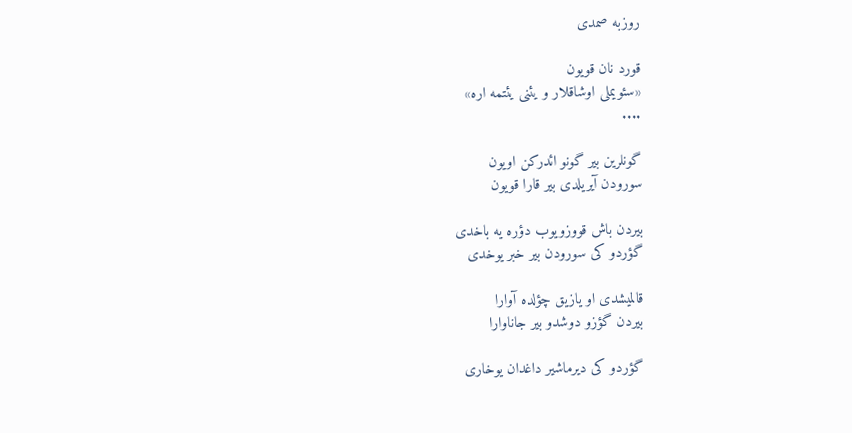روزبه صمدی

قورد نان قویون
«سئویملی اوشاقلار و یئنی یئتمه اره»
....

گونلرین بیر گونو ائدرکن اویون
سورودن آیریلدی بیر قارا قویون

بیردن باش قووزویوب دؤره یه باخدی
گؤردو کی سورودن بیر خبر یوخدی

قالمیشدی او یازیق چؤلده آوارا
بیردن گؤزو دوشدو بیر جاناوارا

گؤردو کی دیرماشیر داغدان یوخاری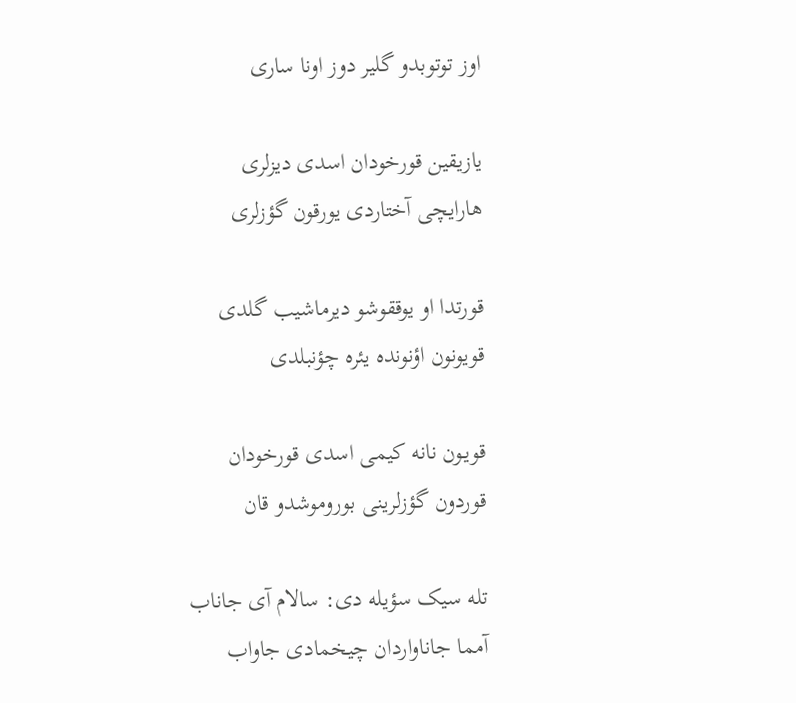اوز توتوبدو گلیر دوز اونا ساری

یازیقین قورخودان اسدی دیزلری
هارایچی آختاردی یورقون گؤزلری

قورتدا او یوققوشو دیرماشیب گلدی
قویونون اؤنونده یئره چؤنبلدی

قویـون نانه کیمی اسدی قورخودان
قوردون گؤزلرینی بوروموشدو قان

تله سیک سؤیله دی: سالام آی جاناب
آمما جاناواردان چیخمادی جاواب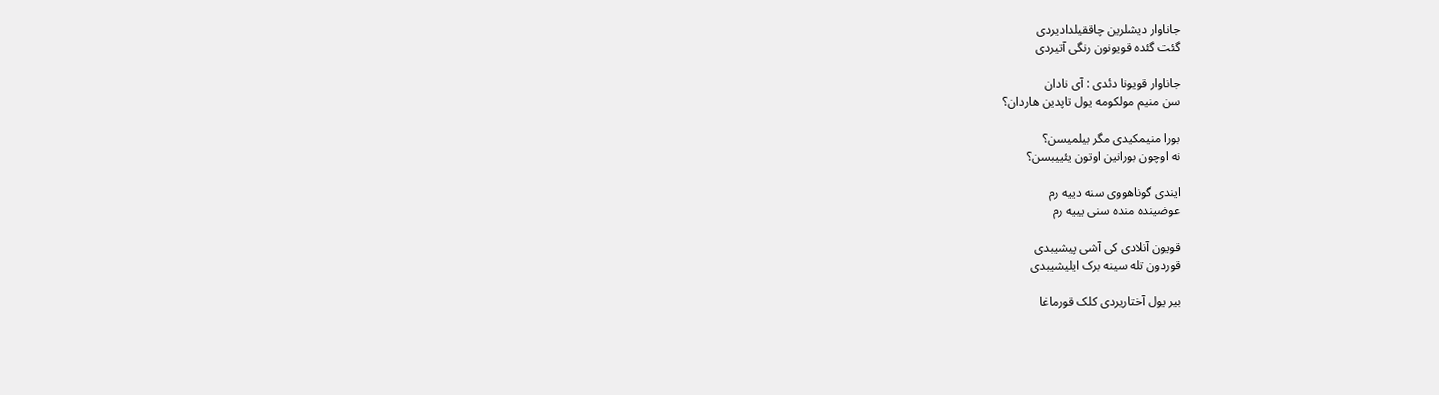جاناوار دیشلرین چاققیلدادیردی
گئت گئده قویونون رنگی آتیردی

جاناوار قویونا دئدی : آی نادان
سن منیم مولکومه یول تاپدین هاردان؟

بورا منیمکیدی مگر بیلمیسن؟
نه اوچون بورانین اوتون یئییبسن؟

ایندی گوناهووی سنه دییه رم
عوضینده منده سنی یییه رم

قویون آنلادی کی آشی پیشیبدی
قوردون تله سینه برک ایلیشیبدی

بیر یول آختاریردی کلک قورماغا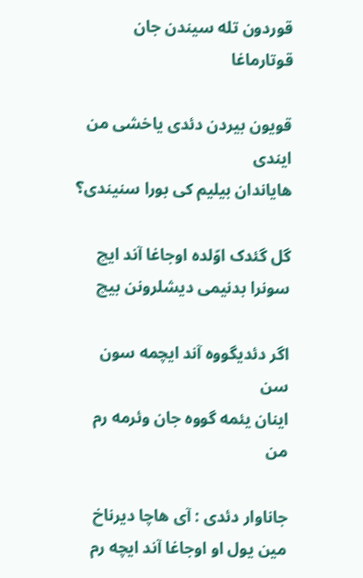قوردون تله سیندن جان قوتارماغا

قویون بیردن دئدی یاخشی من ایندی
هایاندان بیلیم کی بورا سنیندی؟

گل گئدک اوّلده اوجاغا آند ایچ
سونرا بدنیمی دیشلرونن بیچ

اگر دئدیگووه آند ایچمه سون سن
اینان یئمه گووه جان وئرمه رم من

جاناوار دئدی : آی هاچا دیرناخ
مین یول او اوجاغا آند ایچه رم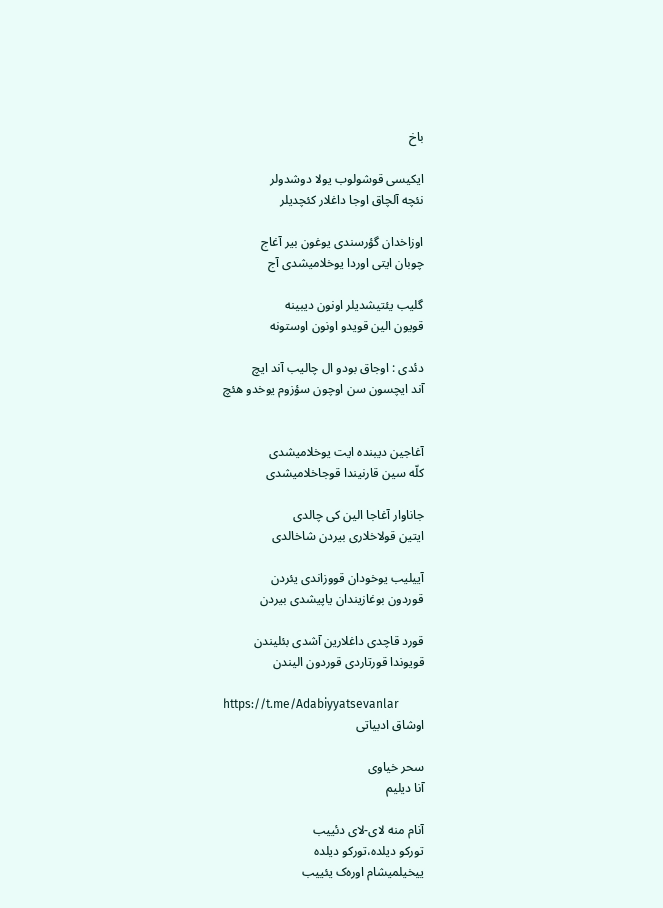باخ

ایکیسی قوشولوب یولا دوشدولر
نئچه آلچاق اوجا داغلار کئچدیلر

اوزاخدان گؤرسندی یوغون بیر آغاج
چوبان ایتی اوردا یوخلامیشدی آج

گلیب یئتیشدیلر اونون دیبینه
قویون الین قویدو اونون اوستونه

دئدی : اوجاق بودو ال چالیب آند ایچ
آند ایچسون سن اوچون سؤزوم یوخدو هئچ


آغاجین دیبنده ایت یوخلامیشدی
کلّه سین قارنیندا قوجاخلامیشدی

جاناوار آغاجا الین کی چالدی
ایتین قولاخلاری بیردن شاخالدی

آییلیب یوخودان قووزاندی یئردن
قوردون بوغازیندان یاپیشدی بیردن

قورد قاچدی داغلارین آشدی بئلیندن
قویوندا قورتاردی قوردون الیندن

https://t.me/Adabiyyatsevanlar
اوشاق ادبیاتی

سحر خیاوی
آنا دیلیم

آنام منه لای-لای دئییب
تورکو دیلده،تورکو دیلده
ییخیلمیشام اوره‌ک یئییب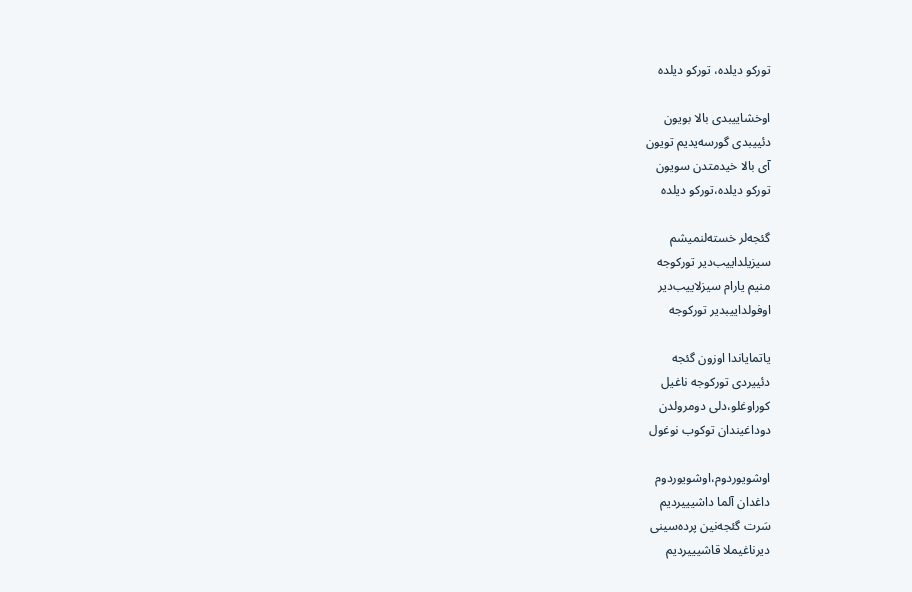تورکو دیلده، تورکو دیلده

اوخشاییبدی بالا بویون
دئییبدی گورسه‌یدیم تویون
آی بالا خیدمتدن سویون
تورکو دیلده،تورکو دیلده

گئجه‌لر خسته‌لنمیشم
سیزیلداییب‌دیر تورکوجه
منیم یارام سیزلاییب‌دیر
اوفولداییبدیر تورکوجه

یاتمایاندا اوزون گئجه
دئییردی تورکوجه ناغیل
کوراوغلو،دلی دومرولدن
دوداغیندان توکوب نوغول

اوشویوردوم،اوشویوردوم
داغدان آلما داشیییردیم
سَرت گئجه‌نین پرده‌سینی
دیرناغیملا قاشیییردیم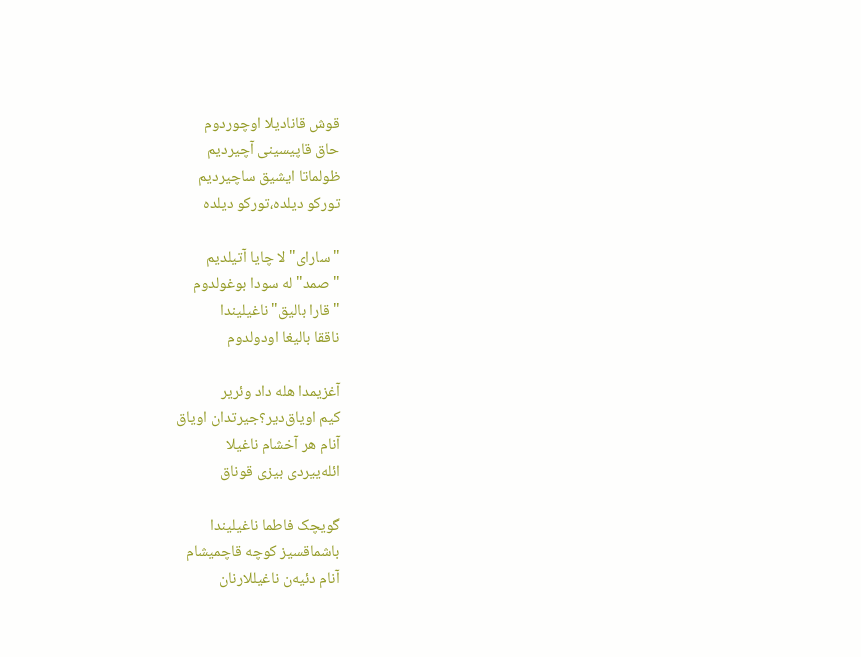قوش قانادیلا اوچوردوم
حاق قاپیسینی آچیردیم
ظولماتا ایشیق ساچیردیم
تورکو دیلده،تورکو دیلده

"سارای"لا چایا آتیلدیم
"صمد"له سودا بوغولدوم
"قارا بالیق"ناغیلیندا
ناققا بالیغا اودولدوم

آغزیمدا هله داد وئریر
کیم اویاق‌دیر؟جیرتدان اویاق
آنام‌ هر آخشام ناغیلا
ائله‌ییردی بیزی قوناق

گویچک فاطما ناغیلیندا
باشماقسیز کوچه قاچمیشام
آنام دئیه‌ن ناغیللارنان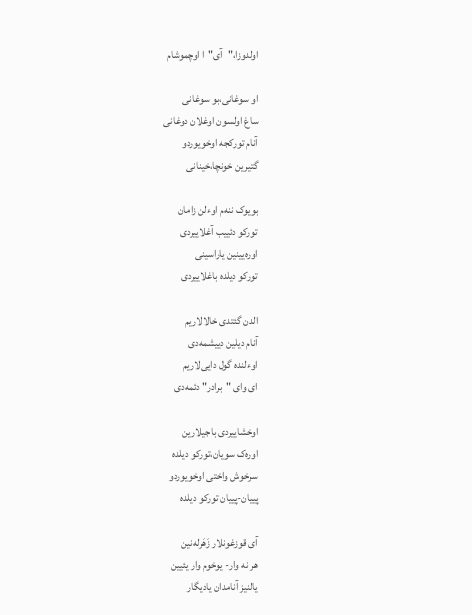اولدوزا،"آی‌"ا اوچموشام

او سوغانی،بو سوغانی
ساغ اولسون اوغلان دوغانی
آنام تورکجه اوخویوردو
گتیرین خونچا،خینانی

بویوک ننه‌م اوءلن زامان
تورکو دئییب آغلاییردی
اوره‌یینین یاراسینی
تورکو دیلده باغلاییردی

الدن گئتدی خالالاریم
آنام دیلین دییشمه‌دی
اوءلنده گول دایی‌لاریم
ای وای "برادر" دئمه‌دی

اوخشاییردی باجیلارین
اوره‌ک سویان،تورکو دیلده
سرخوش واختی اوخویوردو
پییان-پییان تورکو دیلده

آی قوزغونلار زَهَرله‌نین
هر نه وار- یوخوم وار یئیین
یالنیز آنامدان یادیگار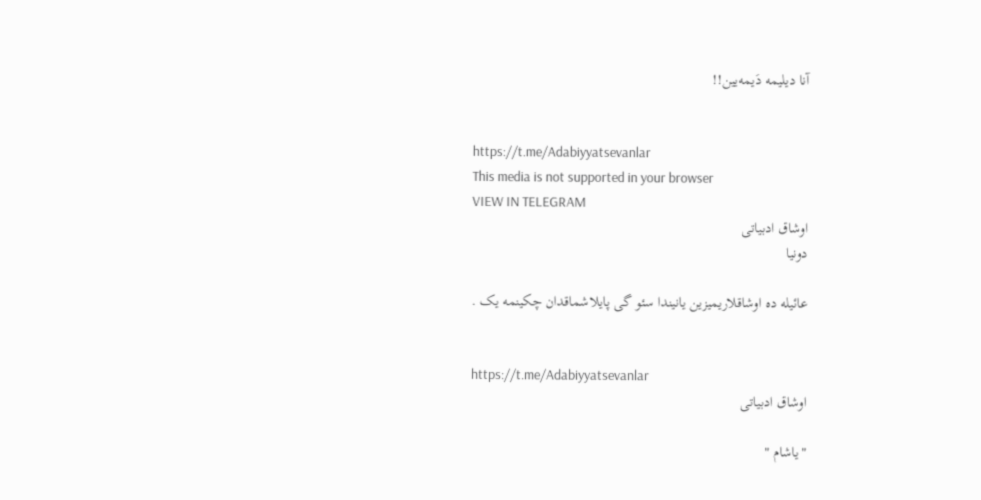آنا دیلیمه دَیمه‌یین!!


https://t.me/Adabiyyatsevanlar
This media is not supported in your browser
VIEW IN TELEGRAM
اوشاق ادبیاتی
دونیا

عائیله ده اوشاقلاریمیزین یانیندا سئو گی پایلاشماقدان چکینمه یک .


https://t.me/Adabiyyatsevanlar
اوشاق ادبیاتی

"یاشام "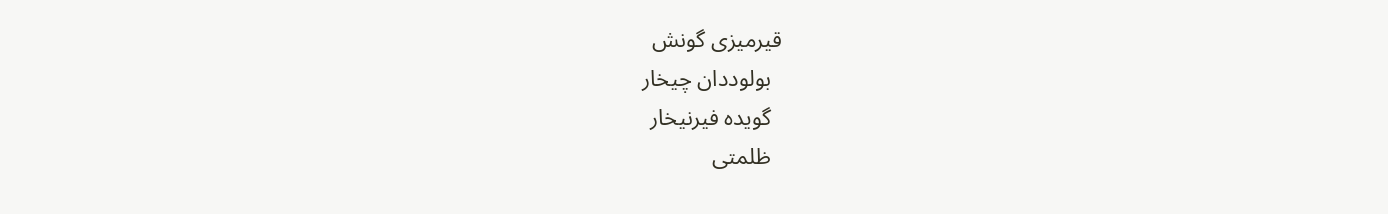قیرمیزی گونش
  بولوددان چیخار
  گویده فیرنیخار
  ظلمتی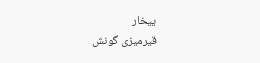ییخار
قیرمیزی گونش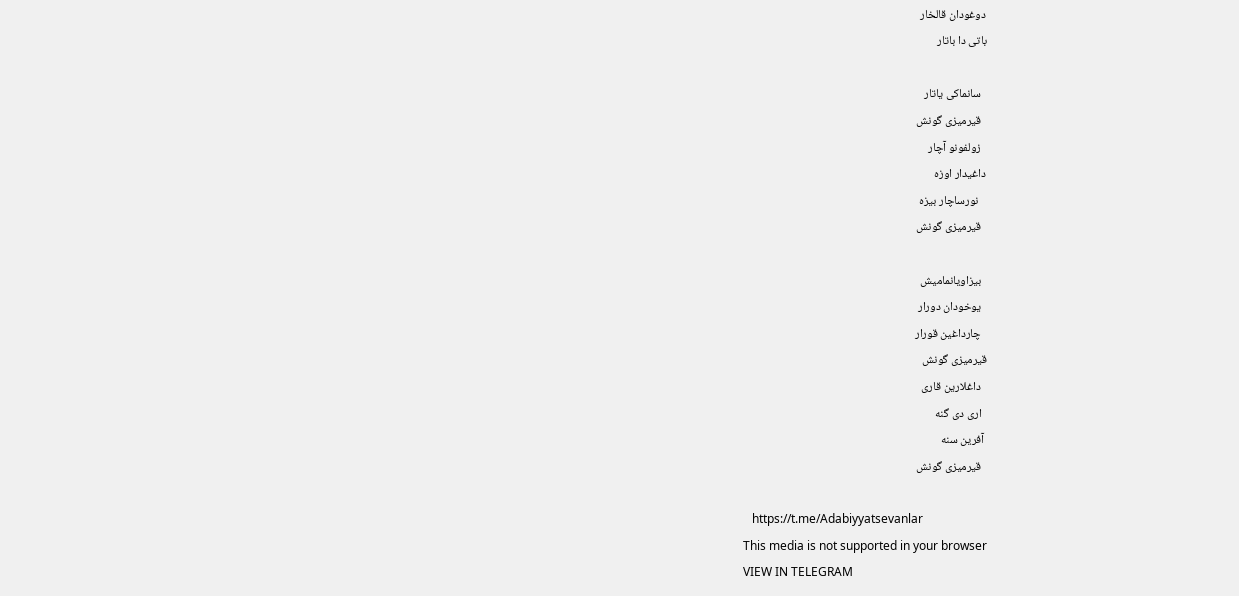دوغودان قالخار
باتی دا باتار

  سانماکی یاتار
  قیرمیزی گونش
  زولفونو آچار
داغیدار اوزه
   نورساچار بیزه
  قیرمیزی گونش

  بیزاویانمامیش
  یوخودان دورار
  چارداغین قورار
قیرمیزی گونش
  داغلارین قاری
  اری دی گنه
 آفرین سنه
  قیرمیزی گونش

   https://t.me/Adabiyyatsevanlar
This media is not supported in your browser
VIEW IN TELEGRAM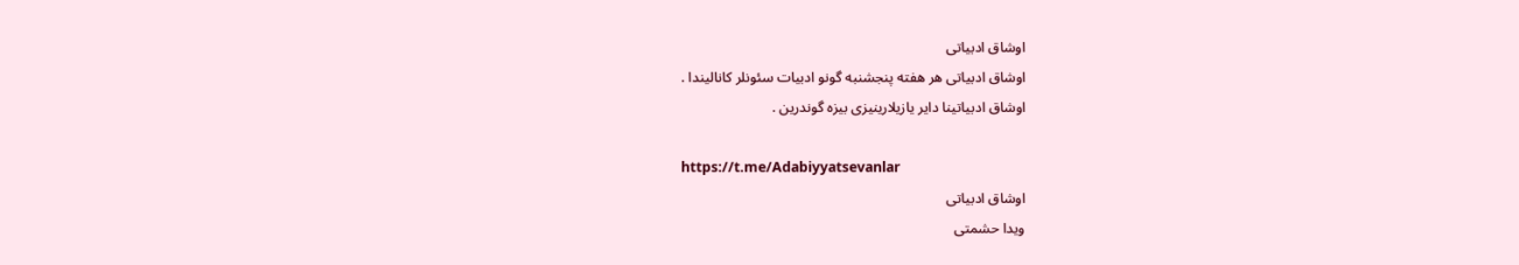اوشاق ادبیاتی
اوشاق ادبیاتی هر هفته پنجشنبه گونو ادبیات سئونلر کانالیندا .
اوشاق ادبیاتینا دایر یازیلارینیزی بیزه گوندرین .

https://t.me/Adabiyyatsevanlar
اوشاق ادبیاتی
ویدا حشمتی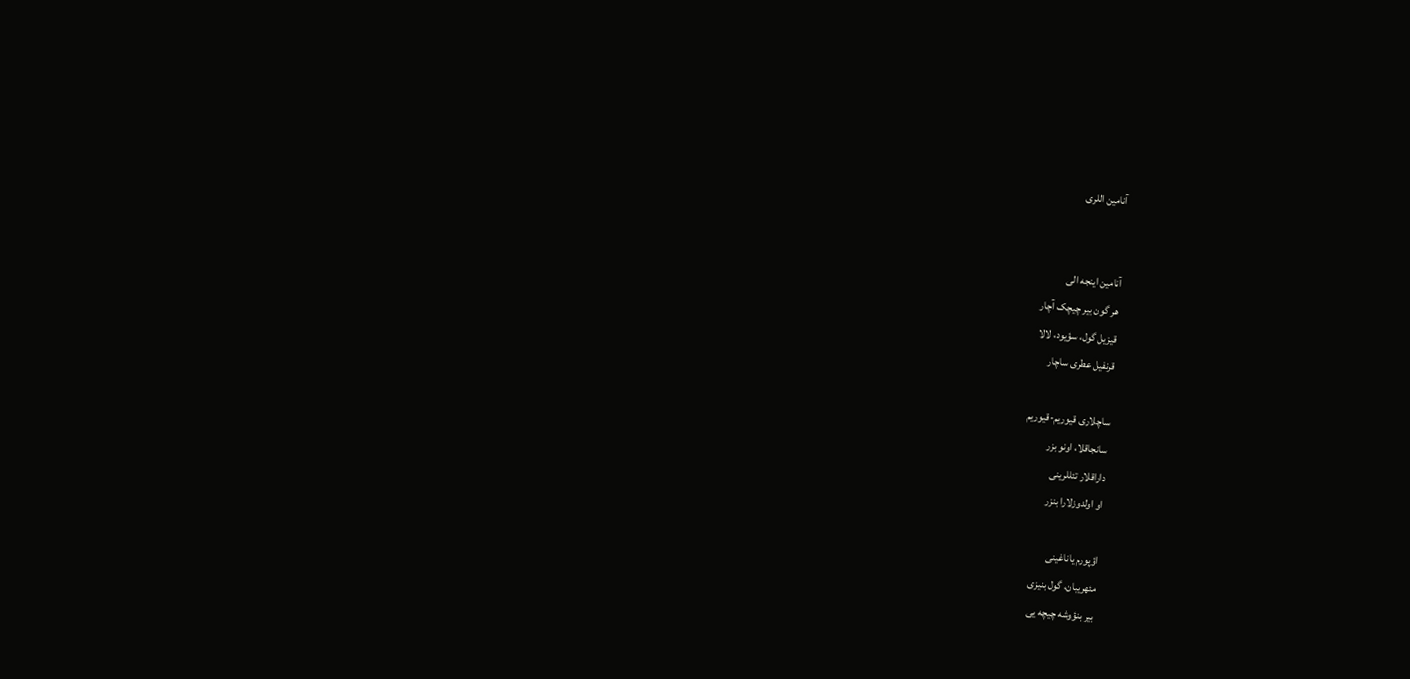آنامین اللری


آنامین اینجه الی
هر گون بیر چیچک آچار
قیزیل گول، سؤیود، لالا
قرنفیل عطری ساچار

ساچلاری قیوریم-قیوریم
سانجاقلا، اونو بزر
داراقلار تئللرینی
او اولدوزلارا بنزر

اؤپورم یاناغینی
مئهریبان، گول بنیزی
بیر بنؤوشه چیچه یی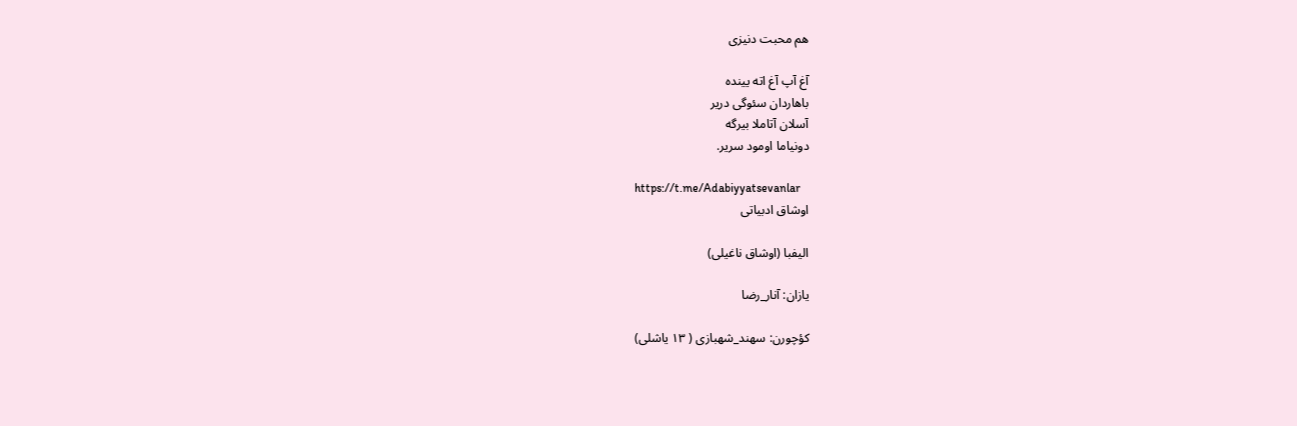هم محبت دنیزی

آغ آپ آغ اته یینده
باهاردان سئوگی دریر
آسلان آتاملا بیرگه
دونیاما اومود سریر.

https://t.me/Adabiyyatsevanlar
اوشاق ادبیاتی

الیفبا (اوشاق ناغیلی)

یازان: آنار_رضا

کؤچورن: سهند_شهبازی ( ۱۳ یاشلی)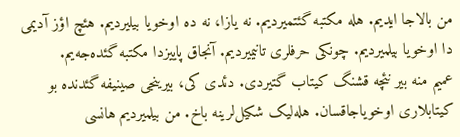من بالاجا ایدیم. هله مکتبه گئتمیردیم. نه یازا، نه ده اوخویا بیلیردیم. هئچ اؤز آدیمی دا اوخویا بیلمیردیم. چونکی حرفلری تانیمیردیم. آنجاق پاییزدا مکتبه گئده‌جه‌یم.
عمیم منه بیر نئچه قشنگ کیتاب گتیردی. دئدی کی، بیرینجی صینیفه گئدنده بو کیتابلاری اوخویاجاقسان. هله‌لیک شکیل‌لرینه باخ. من بیلمیردیم هانسی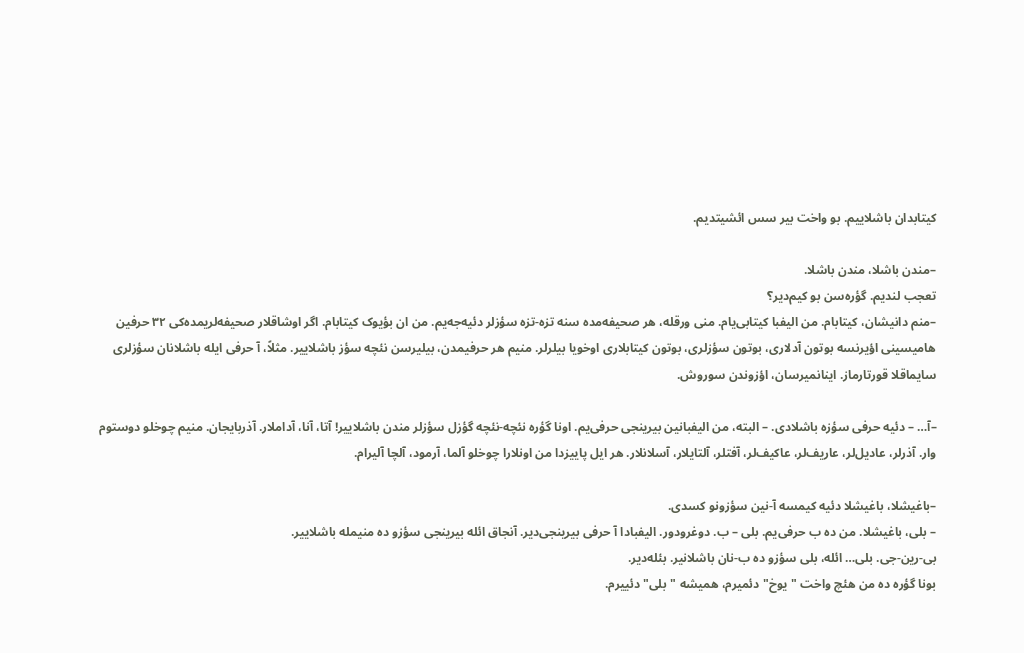کیتابدان باشلاییم. بو واخت بیر سس ائشیتدیم.

–مندن باشلا، مندن باشلا.
تعجب لندیم. گؤره‌سن بو کیم‌دیر؟
–منم دانیشان، کیتابام. من الیفبا کیتابی‌یام. منی ورقله، هر صحیفه‌مده سنه تزه-تزه سؤزلر دئیه‌جه‌یم. من ان بؤیوک کیتابام. اگر اوشاقلار صحیفه‌لریمده‌کی ۳۲ حرفین هامیسینی اؤیرنسه بوتون آدلاری، بوتون سؤزلری، بوتون کیتابلاری اوخویا بیلرلر. منیم هر حرفیمدن، بیلیرسن نئچه سؤز باشلاییر. مثلاً، آ حرفی ایله باشلانان سؤزلری سایماقلا قورتارماز. اینانمیرسان، اؤزوندن سوروش.

–آ… – دئیه حرفی سؤزه باشلادی. – البته، من الیفبانین بیرینجی حرفی‌یم. اونا گؤره نئچه-نئچه گؤزل سؤزلر مندن باشلاییر! آتا، آنا، آداملار. آذربایجان. منیم چوخلو دوستوم وار. آذرلر، عادیل‌لر، عاریف‌لر، عاکیف‌لر، آفتلر، آلتایلار، آسلانلار. هر ایل پاییزدا من اونلارا چوخلو آلما، آرمود، آلچا آلیرام.

–باغیشلا، باغیشلا دئیه کیمسه آ-نین سؤزونو کسدی.
– بلی، باغیشلا. من ده ب حرفی‌یم. بلی – ب. دوغرودور. الیفبادا آ حرفی بیرینجی‌دیر. آنجاق ائله بیرینجی سؤزو ده منیمله باشلاییر.
بی-رین-جی. بلی… ائله، بلی سؤزو ده ب-نان باشلانیر. بئله‌دیر.
بونا گؤره ده من هئچ واخت "یوخ" دئمیرم، همیشه "بلی" دئییرم.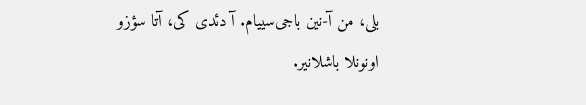بلی، من آ-نین باجی‌سییام. آ دئدی کی، آتا سؤزو اونونلا باشلانیر.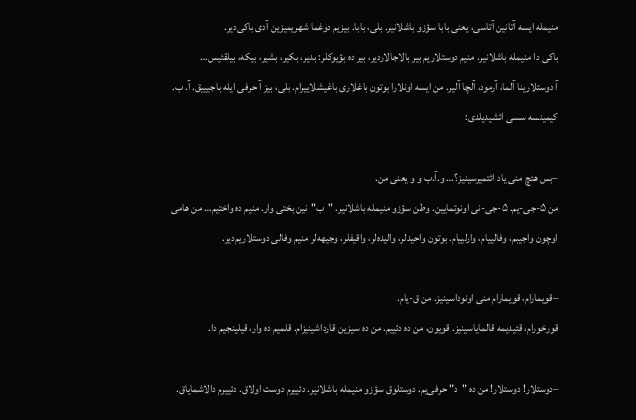منیمله ایسه آتانین آتاسی، یعنی بابا سؤزو باشلانیر. بلی، بابا. بیزیم دوغما شهریمیزین آدی باکی‌دیر.
باکی دا منیمله باشلانیر. منیم دوستلاریم بیر بالاجالاردیر، بیر ده بؤیوکلر: بدیر، بکیر، بشیر، بیکه، بیلقئیس…
آ دوستلارینا آلما، آرمود، آلچا آلیر. من ایسه اونلارا بوتون باغلاری باغیشلاییرام. بلی، بیز آ حرفی ایله باجیییق. آ. ب. کیمینسه سسی ائشیدیلدی:

–بس هئچ منی یاد ائتمیرسینیز؟… و.آ.ب و و یعنی من.
من ۵-جی-یم. ۵-جی-نی اونوتمایین. وطن سؤزو منیمله باشلانیر. "ب"نین بختی وار. منیم ده واختیم… من هامی اوچون واجیبم، وفالییام، وارلییام. بوتون واحیدلر، والیده‌لر، واقیفلر، وجیهه‌لر منیم وفالی دوستلاریم‌دیر.

–قویمارام، قویمارام منی اونوداسینیز. من ق-یام.
قورخورام، قئیدیمه قالمایاسینیز. قویون، من ده دئییم. من ده سیزین قارداشینیزام. قلمیم ده وار، قیلینجیم دا.

–دوستلار! دوستلار! من ده "د" حرفی‌یم. دوستلوق سؤزو منیمله باشلانیر. دئییرم دوست اولاق. دئییرم دالاشمایاق.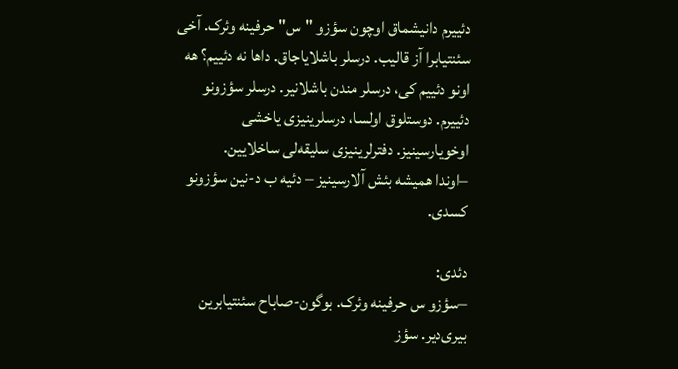دئییرم دانیشماق اوچون سؤزو "س" حرفینه وئرک. آخی سئنتیابرا آز قالیب. درسلر باشلایاجاق. داها نه دئییم؟ هه اونو دئییم کی، درسلر مندن باشلانیر. درسلر سؤزونو دئییرم. دوستلوق اولسا، درسلرینیزی یاخشی اوخویارسینیز. دفترلرینیزی سلیقه‌لی ساخلایین.
–اوندا همیشه بئش آلارسینیز – دئیه ب د-نین سؤزونو کسدی.

دئدی:
–سؤزو س حرفینه وئرک. بوگون-صاباح سئنتیابرین بیری‌دیر. سؤز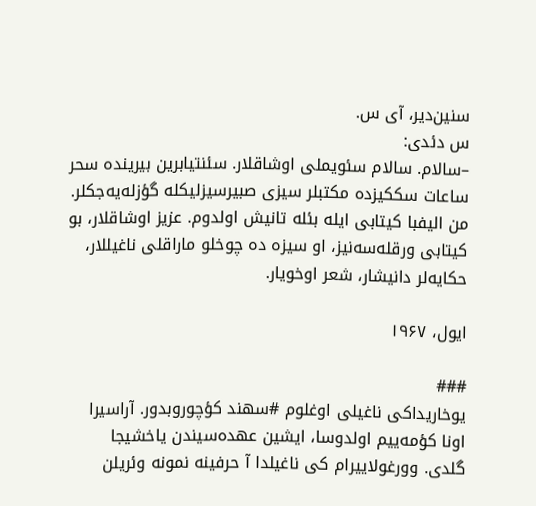سنین‌دیر، آی س.
س دئدی:
–سالام. سالام سئویملی اوشاقلار. سئنتیابرین بیرینده سحر ساعات سککیزده مکتبلر سیزی صبیرسیزلیکله گؤزله‌یه‌جکلر.
من الیفبا کیتابی ایله بئله تانیش اولدوم. عزیز اوشاقلار، بو کیتابی ورقله‌سه‌نیز، او سیزه ده چوخلو ماراقلی ناغیللار، حکایه‌لر دانیشار، شعر اوخویار.

ایول، ۱۹۶۷

###
یوخاریداکی ناغیلی اوغلوم #سهند کؤچوروبدور. آراسیرا اونا کؤمه‌ییم اولدوسا، ایشین عهده‌سیندن یاخشیجا گلدی. وورغولاییرام کی ناغیلدا آ حرفینه نمونه وئریلن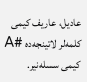عادیل، عاریف کیمی کلمه‌لر لاتینجه‌ده #A کیمی سسله‌نیر.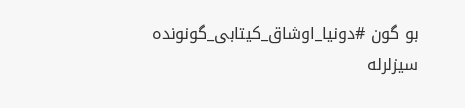بو گون #دونیا_اوشاق_کیتابی_گونونده سیزلرله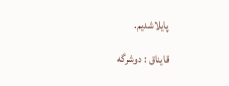پایلاشدیم.

قایناق : دوشرگه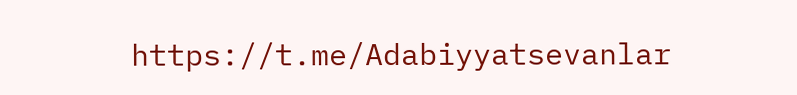https://t.me/Adabiyyatsevanlar